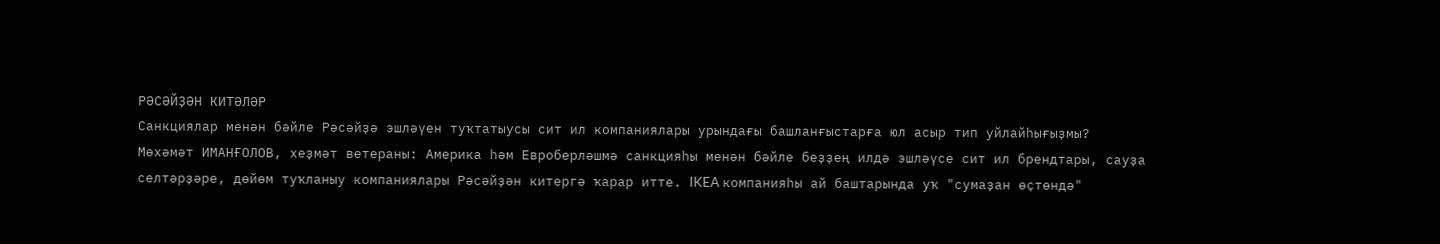РӘСӘЙҘӘН КИТӘЛӘР
Санкциялар менән бәйле Рәсәйҙә эшләүен туҡтатыусы сит ил компаниялары урындағы башланғыстарға юл асыр тип уйлайһығыҙмы?
Мөхәмәт ИМАНҒОЛОВ, хеҙмәт ветераны: Америка һәм Евроберләшмә санкцияһы менән бәйле беҙҙең илдә эшләүсе сит ил брендтары, сауҙа селтәрҙәре, дөйөм туҡланыу компаниялары Рәсәйҙән китергә ҡарар итте. IKEA компанияһы ай баштарында уҡ "сумаҙан өҫтөндә"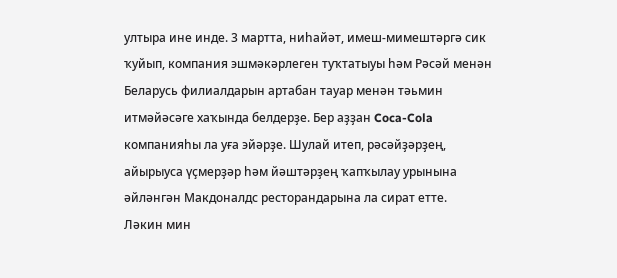ултыра ине инде. 3 мартта, ниһайәт, имеш-мимештәргә сик ҡуйып, компания эшмәкәрлеген туҡтатыуы һәм Рәсәй менән Беларусь филиалдарын артабан тауар менән тәьмин итмәйәсәге хаҡында белдерҙе. Бер аҙҙан Coca-Cola компанияһы ла уға эйәрҙе. Шулай итеп, рәсәйҙәрҙең, айырыуса үҫмерҙәр һәм йәштәрҙең ҡапҡылау урынына әйләнгән Макдоналдс ресторандарына ла сират етте.
Ләкин мин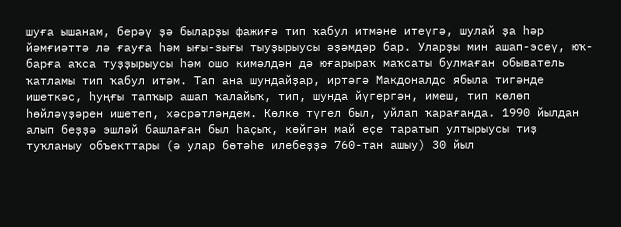шуға ышанам, берәү ҙә быларҙы фажиғә тип ҡабул итмәне итеүгә, шулай ҙа һәр йәмғиәттә лә ғауға һәм ығы-зығы тыуҙырыусы әҙәмдәр бар. Уларҙы мин ашап-эсеү, юҡ-барға аҡса туҙҙырыусы һәм ошо кимәлдән дә юғарыраҡ маҡсаты булмаған обыватель ҡатламы тип ҡабул итәм. Тап ана шундайҙар, иртәгә Макдоналдс ябыла тигәнде ишеткәс, һуңғы тапҡыр ашап ҡалайыҡ, тип, шунда йүгергән, имеш, тип көлөп һөйләүҙәрен ишетеп, хәсрәтләндем. Көлкө түгел был, уйлап ҡарағанда. 1990 йылдан алып беҙҙә эшләй башлаған был һаҫыҡ, көйгән май еҫе таратып ултырыусы тиҙ туҡланыу объекттары (ә улар бөтәһе илебеҙҙә 760-тан ашыу) 30 йыл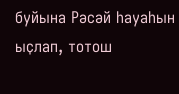буйына Рәсәй һауаһын ыҫлап, тотош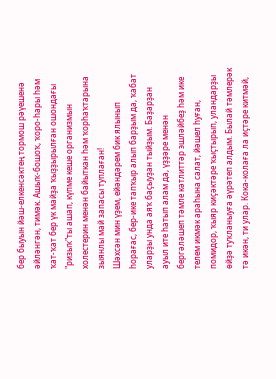бер быуын йәш-елкенсәктең тормош рәүешенә әйләнгән, тимәк. Ашыҡ-бошоҡ, ҡоро-һары һәм ҡат-ҡат бер үк майҙа ҡыҙҙырылған ошондағы "ризыҡ"ты ашап, күпме кеше организмын холестерин менән байыткан һәм ҡорһаҡтарына зыянлы май запасы туплаған!
Шәхсән мин үҙем, ейәндәрем бик ялынып һорағас, бер-ике тапҡыр алып барҙым да, ҡабат уларҙы унда аяҡ баҫыуҙан тыйҙым. Баҙарҙан ауыл ите һатып алам да, үҙҙәре менән бергәләшеп тәмле кәтлиттәр эшләйбеҙ һәм ике телем икмәк араһына салат, йәшел һуған, помидор, ҡыяр киҫәктәре ҡыҫтырып, уландарҙы өйҙә туҡланыуға әүрәтеп алдым. Былай тәмлерәк тә икән, ти улар. Кока-колаға ла иҫтәре китмәй,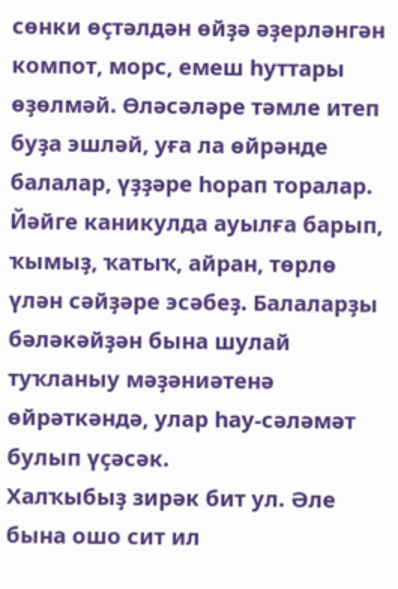сөнки өҫтәлдән өйҙә әҙерләнгән компот, морс, емеш һуттары өҙөлмәй. Өләсәләре тәмле итеп буҙа эшләй, уға ла өйрәнде балалар, үҙҙәре һорап торалар. Йәйге каникулда ауылға барып, ҡымыҙ, ҡатыҡ, айран, төрлө үлән сәйҙәре эсәбеҙ. Балаларҙы бәләкәйҙән бына шулай туҡланыу мәҙәниәтенә өйрәткәндә, улар һау-сәләмәт булып үҫәсәк.
Халҡыбыҙ зирәк бит ул. Әле бына ошо сит ил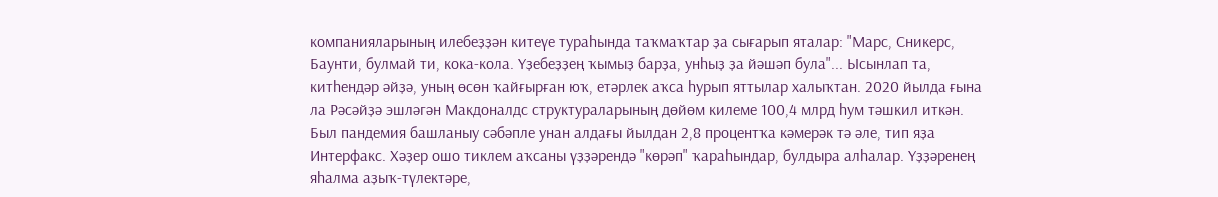компанияларының илебеҙҙән китеүе тураһында таҡмаҡтар ҙа сығарып яталар: "Марс, Сникерс, Баунти, булмай ти, кока-кола. Үҙебеҙҙең ҡымыҙ барҙа, унһыҙ ҙа йәшәп була"... Ысынлап та, китһендәр әйҙә, уның өсөн ҡайғырған юҡ, етәрлек аҡса һурып яттылар халыҡтан. 2020 йылда ғына ла Рәсәйҙә эшләгән Макдоналдс структураларының дөйөм килеме 100,4 млрд һум тәшкил иткән. Был пандемия башланыу сәбәпле унан алдағы йылдан 2,8 процентҡа кәмерәк тә әле, тип яҙа Интерфакс. Хәҙер ошо тиклем аҡсаны үҙҙәрендә "көрәп" ҡараһындар, булдыра алһалар. Үҙҙәренең яһалма аҙыҡ-түлектәре,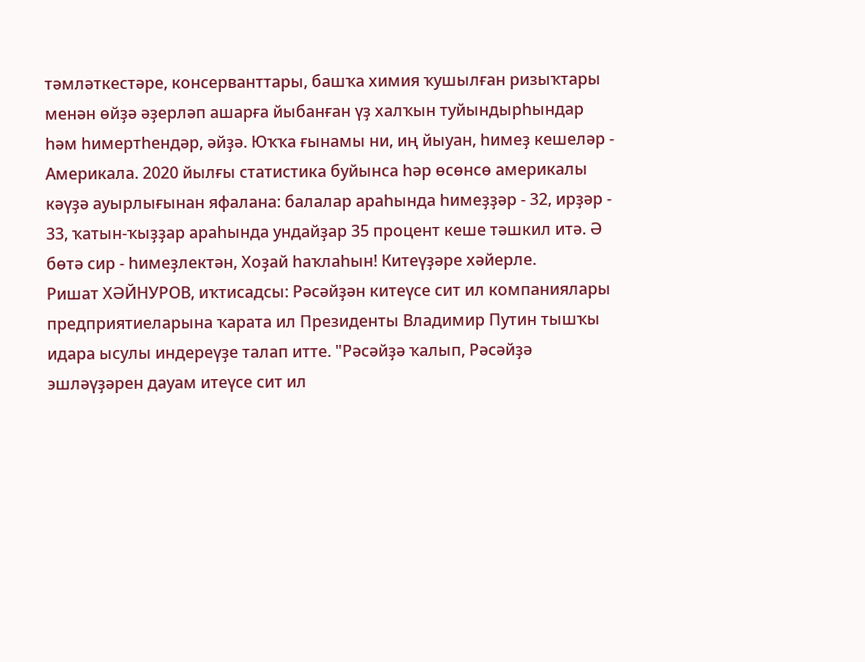тәмләткестәре, консерванттары, башҡа химия ҡушылған ризыҡтары менән өйҙә әҙерләп ашарға йыбанған үҙ халҡын туйындырһындар һәм һимертһендәр, әйҙә. Юҡҡа ғынамы ни, иң йыуан, һимеҙ кешеләр - Америкала. 2020 йылғы статистика буйынса һәр өсөнсө америкалы кәүҙә ауырлығынан яфалана: балалар араһында һимеҙҙәр - 32, ирҙәр - 33, ҡатын-ҡыҙҙар араһында ундайҙар 35 процент кеше тәшкил итә. Ә бөтә сир - һимеҙлектән, Хоҙай һаҡлаһын! Китеүҙәре хәйерле.
Ришат ХӘЙНУРОВ, иҡтисадсы: Рәсәйҙән китеүсе сит ил компаниялары предприятиеларына ҡарата ил Президенты Владимир Путин тышҡы идара ысулы индереүҙе талап итте. "Рәсәйҙә ҡалып, Рәсәйҙә эшләүҙәрен дауам итеүсе сит ил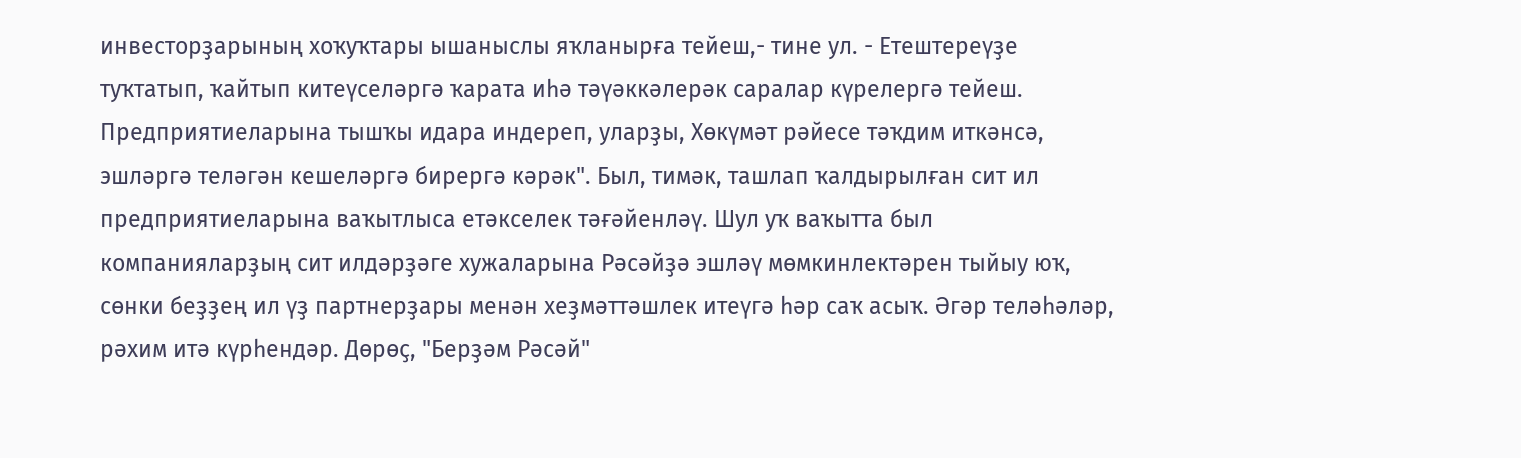инвесторҙарының хоҡуҡтары ышаныслы яҡланырға тейеш,- тине ул. - Етештереүҙе туҡтатып, ҡайтып китеүселәргә ҡарата иһә тәүәккәлерәк саралар күрелергә тейеш. Предприятиеларына тышҡы идара индереп, уларҙы, Хөкүмәт рәйесе тәҡдим иткәнсә, эшләргә теләгән кешеләргә бирергә кәрәк". Был, тимәк, ташлап ҡалдырылған сит ил предприятиеларына ваҡытлыса етәкселек тәғәйенләү. Шул уҡ ваҡытта был компанияларҙың сит илдәрҙәге хужаларына Рәсәйҙә эшләү мөмкинлектәрен тыйыу юҡ, сөнки беҙҙең ил үҙ партнерҙары менән хеҙмәттәшлек итеүгә һәр саҡ асыҡ. Әгәр теләһәләр, рәхим итә күрһендәр. Дөрөҫ, "Берҙәм Рәсәй"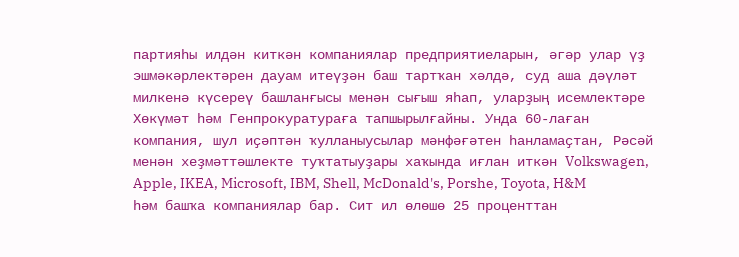партияһы илдән киткән компаниялар предприятиеларын, әгәр улар үҙ эшмәкәрлектәрен дауам итеүҙән баш тартҡан хәлдә, суд аша дәүләт милкенә күсереү башланғысы менән сығыш яһап, уларҙың исемлектәре Хөкүмәт һәм Генпрокуратураға тапшырылғайны. Унда 60-лаған компания, шул иҫәптән ҡулланыусылар мәнфәғәтен һанламаҫтан, Рәсәй менән хеҙмәттәшлекте туҡтатыуҙары хаҡында иғлан иткән Volkswagen, Apple, IKEA, Microsoft, IBM, Shell, McDonald's, Porshe, Toyota, H&M һәм башҡа компаниялар бар. Сит ил өлөшө 25 проценттан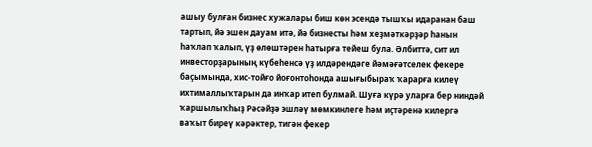ашыу булған бизнес хужалары биш көн эсендә тышҡы идаранан баш тартып, йә эшен дауам итә, йә бизнесты һәм хеҙмәткәрҙәр һанын һаҡлап ҡалып, үҙ өлөштәрен һатырға тейеш була. Әлбиттә, сит ил инвесторҙарының күбеһенсә үҙ илдәрендәге йәмәғәтселек фекере баҫымында, хис-тойғо йоғонтоһонда ашығыбыраҡ ҡарарға килеү ихтималлыҡтарын да инҡар итеп булмай. Шуға күрә уларға бер ниндәй ҡаршылыҡһыҙ Рәсәйҙә эшләү мөмкинлеге һәм иҫтәренә килергә ваҡыт биреү кәрәктер, тигән фекер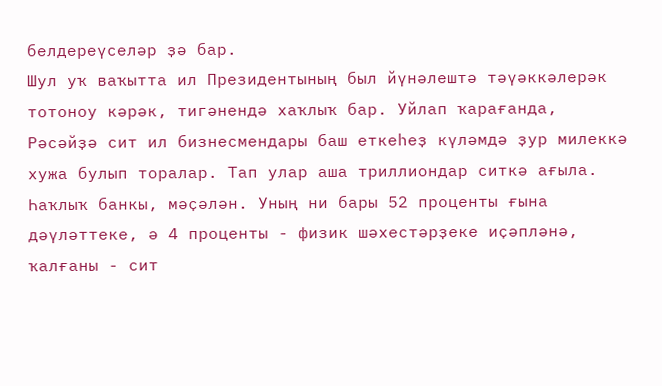белдереүселәр ҙә бар.
Шул уҡ ваҡытта ил Президентының был йүнәлештә тәүәккәлерәк тотоноу кәрәк, тигәнендә хаҡлыҡ бар. Уйлап ҡарағанда, Рәсәйҙә сит ил бизнесмендары баш еткеһеҙ күләмдә ҙур милеккә хужа булып торалар. Тап улар аша триллиондар ситкә ағыла. Һаҡлыҡ банкы, мәҫәлән. Уның ни бары 52 проценты ғына дәүләттеке, ә 4 проценты - физик шәхестәрҙеке иҫәпләнә, ҡалғаны - сит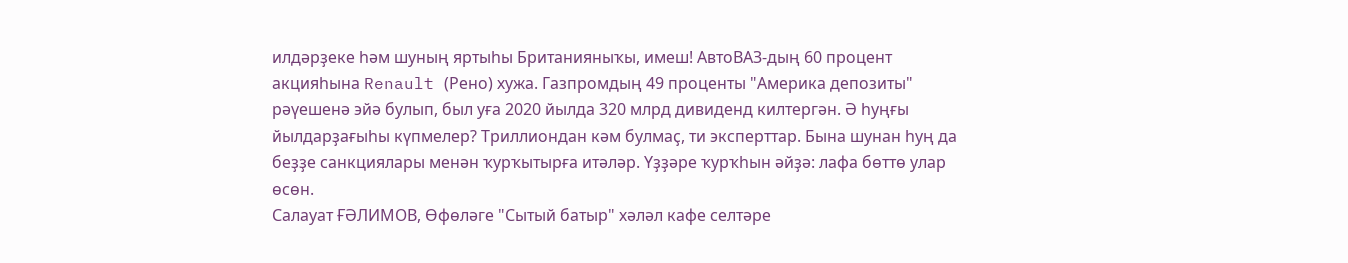илдәрҙеке һәм шуның яртыһы Британияныҡы, имеш! АвтоВАЗ-дың 60 процент акцияһына Renault (Рено) хужа. Газпромдың 49 проценты "Америка депозиты" рәүешенә эйә булып, был уға 2020 йылда 320 млрд дивиденд килтергән. Ә һуңғы йылдарҙағыһы күпмелер? Триллиондан кәм булмаҫ, ти эксперттар. Бына шунан һуң да беҙҙе санкциялары менән ҡурҡытырға итәләр. Үҙҙәре ҡурҡһын әйҙә: лафа бөттө улар өсөн.
Салауат ҒӘЛИМОВ, Өфөләге "Сытый батыр" хәләл кафе селтәре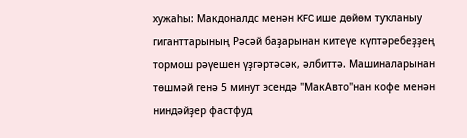хужаһы: Макдоналдс менән KFC ише дөйөм туҡланыу гиганттарының Рәсәй баҙарынан китеүе күптәребеҙҙең тормош рәүешен үҙгәртәсәк, әлбиттә. Машиналарынан төшмәй генә 5 минут эсендә "МакАвто"нан кофе менән ниндәйҙер фастфуд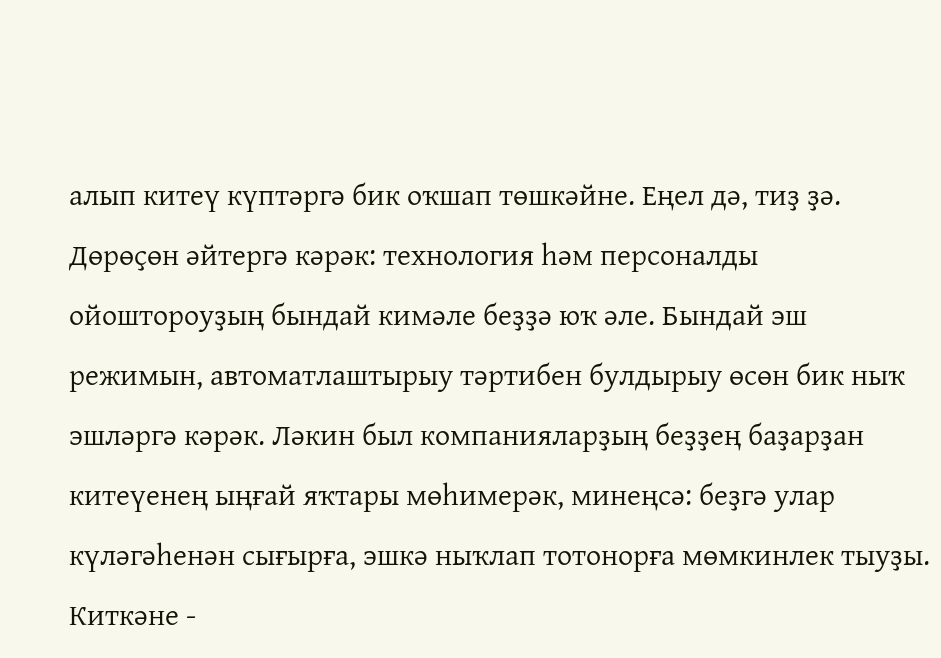алып китеү күптәргә бик оҡшап төшкәйне. Еңел дә, тиҙ ҙә. Дөрөҫөн әйтергә кәрәк: технология һәм персоналды ойоштороуҙың бындай кимәле беҙҙә юҡ әле. Бындай эш режимын, автоматлаштырыу тәртибен булдырыу өсөн бик ныҡ эшләргә кәрәк. Ләкин был компанияларҙың беҙҙең баҙарҙан китеүенең ыңғай яҡтары мөһимерәк, минеңсә: беҙгә улар күләгәһенән сығырға, эшкә ныҡлап тотонорға мөмкинлек тыуҙы. Киткәне -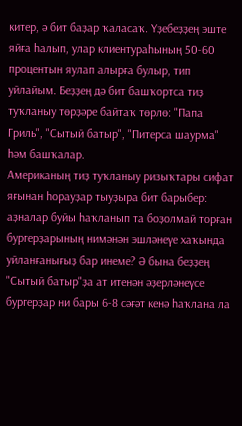китер, ә бит баҙар ҡаласаҡ. Үҙебеҙҙең эште яйға һалып, улар клиентураһының 50-60 процентын яулап алырға булыр, тип уйлайым. Беҙҙең дә бит башҡортса тиҙ туҡланыу төрҙәре байтаҡ төрлө: "Папа Гриль", "Сытый батыр", "Питерса шаурма" һәм башҡалар.
Американың тиҙ туҡланыу ризыҡтары сифат яғынан һорауҙар тыуҙыра бит барыбер: аҙналар буйы һаҡланып та боҙолмай торған бургерҙарының нимәнән эшләнеүе хаҡында уйланғанығыҙ бар инеме? Ә бына беҙҙең "Сытый батыр"ҙа ат итенән әҙерләнеүсе бургерҙар ни бары 6-8 сәғәт кенә һаҡлана ла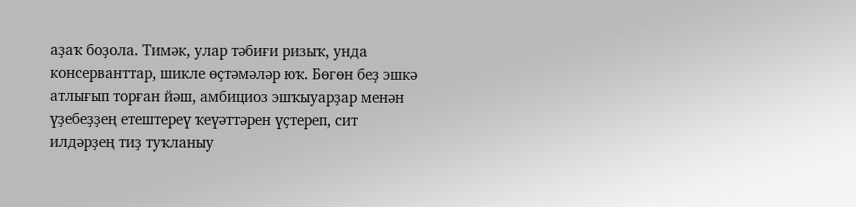аҙаҡ боҙола. Тимәк, улар тәбиғи ризыҡ, унда консерванттар, шикле өҫтәмәләр юҡ. Бөгөн беҙ эшкә атлығып торған йәш, амбициоз эшҡыуарҙар менән үҙебеҙҙең етештереү ҡеүәттәрен үҫтереп, сит илдәрҙең тиҙ туҡланыу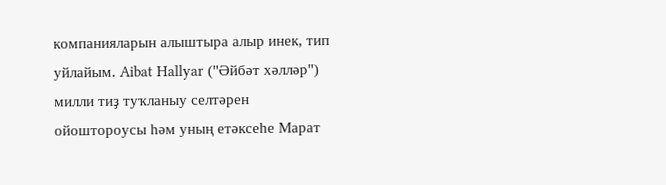компанияларын алыштыра алыр инек, тип уйлайым. Aibat Hallyar ("Әйбәт хәлләр") милли тиҙ туҡланыу селтәрен ойоштороусы һәм уның етәксеһе Марат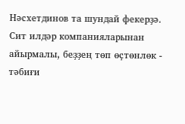Нәсхетдинов та шундай фекерҙә. Сит илдәр компанияларынан айырмалы, беҙҙең төп өҫтөнлөк - тәбиғи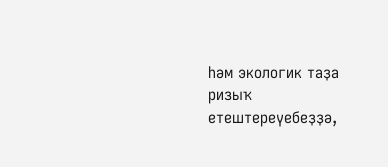һәм экологик таҙа ризыҡ етештереүебеҙҙә,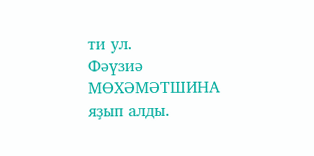ти ул.
Фәүзиә МӨХӘМӘТШИНА яҙып алды.